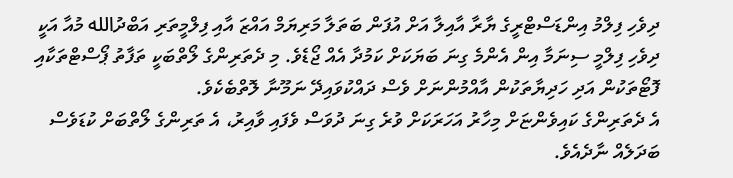ދިވެހި ފިލްމު އިންޑަސްޓްރީގެ ޔާރާ އާއިލާ އަށް އުފަން ބަތަލާ މަރިޔަމް އައްޒަ އާއި ފިލްމީތަރި އަބްދުالله މުއާ އަކީ ދިވެހި ފިލްމީ ސިނަމާ އިން އެންމެ ގިނަ ބަޔަކަށް ކަމުދާ އެއް ޖޯޑެވެ. މި ދެތަރިންގެ ލޯތްބަކީ ތަފާތު ޕޯސްޓްތަކާއި ފޮޓޯތަކުން އަދި ހަދިޔާތަކުން އާއްމުންނަށް ވެސް ދައްކުވައިދޭ ނަމޫނާ ލޮތްބެކެވެ.
އެ ދެތަރިންގެ ކައިވެންޏަށް މިހާރު އަހަރަކަށް ވުރެ ގިނަ ދުވަސް ވެފައި ވާއިރު، އެ ތަރިންގެ ލޯތްބަށް ކުޑަވެސް ބަދަލެއް ނާދެއެވެ.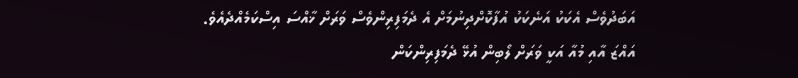އަބަދުވެސް އެކަކު އަނެކަކު އުފާކޮށްދިނުމަށް އެ ދެމަފިރިންވެސް ވަރަށް ޚާއްސަ އިސްކަމެއްދެއެވެ.
އައްޒަ އާއި މުއާ އަކީ ވަރަށް ލޯބިން އުޅޭ ދެމަފިރިންކަން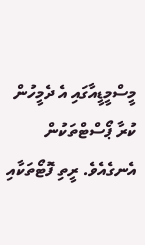މީސްމީޑީއާގައި އެ ދެމީހުން ކުރާ ޕޯސްޓްތަކުން އެނގެއެވެ. ރީތި ފޮޓޯތަކާއި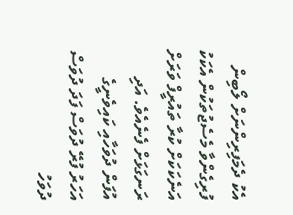އެކު ދެމަފިރިންނަށް ލޯބިން ފުރިގެންވާ މެސެޖުތަކުން އެކަކު އަނެކަކަށް ކުރާ ތައުރީފް ވަރަށް ރަނގަޅަށް ފެނެއެވެ. އަދި އުފަން ދުވަހާއި ކައިވެނީގެ އަހަރު ފުރޭ ދުވަސް ފަދަ ދުވަސް ދުވަހު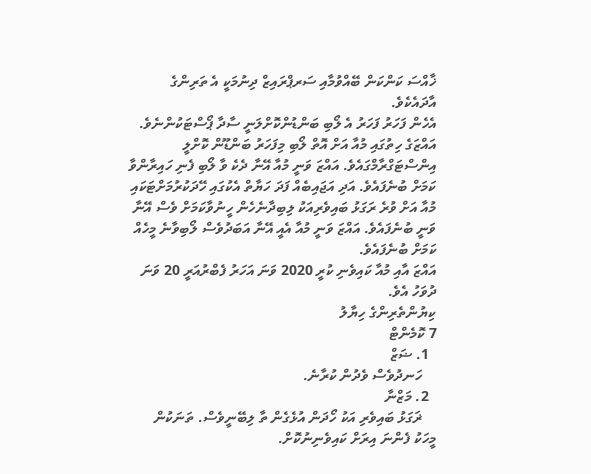ޚާއްސަ ކަންކަން ބޭއްވުމާއި ސަރޕްރައިޒް ދިނުމަކީ އެ ތަރިންގެ އާދައެކެވެ.
އެހެން ފަހަރު ފަހަރު އެ ލޯބި ބަންޑުންކޮށްލަނީ ސާދާ ޕޯސްޓަކުންނެވެ. އައްޒަގެ ހިތުގައި މުއާ އަށް އޮތް ލޯބި މިފަހަރު ބަންޑޫން ކޮށްލީ އިންސްޓަގްރާމްގައެވެ. އައްޒަ ވަނީ މުއާ އޭނާ ދެކެ ވާ ލޯބި ފެނި ހައިރާންވާ ކަމަށް ބުނެފައެވެ. އަދި އަޖައިބެއް ފަދަ ހަޔާތް އެކުގައި ހޭދަކުރުމަށްޓަކައި މުއާ އަށް ވުރެ ރަގަޅު ބައިވެރިއަކު ލިބިދާނެހެން ހީނުވާކަމަށް ވެސް އޭނާ ވަނީ ބުނެފައެވެ. އައްޒަ ވަނީ މުއާ އެއީ އޭނާ އަބަދުވެސް ލޯބިވާނެ މީހެއް ކަމަށް ބުނެފައެވެ.
އައްޒަ އާއި މުއާ ކައިވެނި ކުރީ 2020 ވަނަ އަހަރު ފެބްރުއަރީ 20 ވަނަ ދުވަހު އެވެ.
ކިޔުންތެރިންގެ ހިޔާލު
7 ކޮމެންޓް
  1. ޟަޒް
    ހަނދުވެސް ވެދުން ކުރާނެ.
  2. މަޒްނާ
    ޜަގަޅު ބައިވެރި އަކު ހޯދަން އުޅެގެން ތާ ލިބޭނީވެސް. ތަނަކުން މީހަކު ފެންނަ އިރަށް ކައިވެނިނުކޮށް.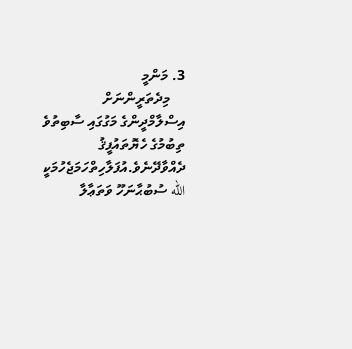3. މަންމީ
    މިދެތަރީންނަށް އިސްލާމްދީންގެ މަގުގައި ސާބިތުވެ ތިބުމުގެ ހެޔޮތައުފީޤު ދެއްވާދޭނެވެ.އުފަލާހިތްހަމަޖެހުމަކީ الله ސުބުޙާނަހޫ ވަތަޢާލާ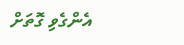އެންގެވި ގޮތަށް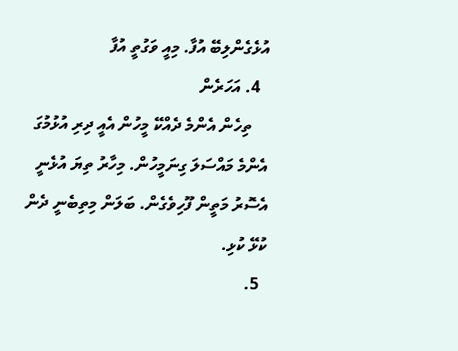އުޅެގެންލިބޭ އުފާ. މިއީ ވަގުތީ އުފާ
  4. އަހަރެން
    ތިހެން އެންމެ ދެއްކޭ މީހުން އެއީ ދިރި އުޅުމުގަ އެންމެ މައްސަލަ ގިނަމީހުން. މިހާރު ތިޔަ އުޅެނީ އެސޮރު މަތީން ފޫހިވެގެން. ބަލަން މިތިބެނީ ދެން ކުޅޭ ކުޅި.
  5.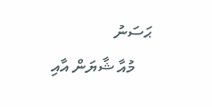ޙަސަނު
    މުއާ ޝާޔަން އާއި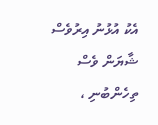އެކު އުޅުނު އިރުވެސް ޝާޔަން ވެސް ތިހެންބުނި ،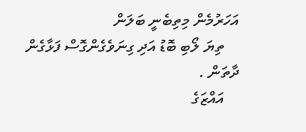އަހަރުމެން މިތިބެނީ ބަލަން
    ތިޔަ ލޯބި ބޮޑު އަދި ގިނަވެގެންގޮސް ފަޅާގެން ދާތަން .
    އައްޒަގެ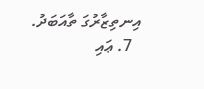އިނތިޒާރުގަ ތާއަބަދު.
  7. ޢައި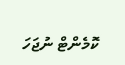ކޮމެންޓް ނުޖަހަ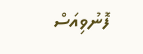ފޮނުވިއަސް